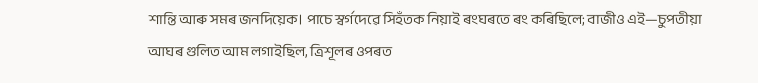শান্তি আৰু সমৰ জনদিয়েক। পাচে স্বৰ্গদেৱে সিহঁতক নিয়াই ৰংঘৰতে ৰং কৰিছিলে; বাজীও এই—চুপতীয়া আঘৰ গুলিত আম লগাইছিল, ত্ৰিশূলৰ ওপৰত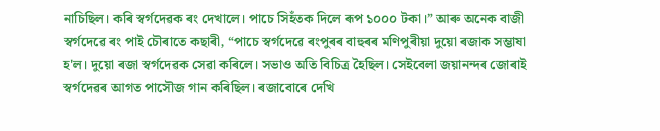নাচিছিল। কৰি স্বৰ্গদেৱক ৰং দেখালে। পাচে সিহঁতক দিলে ৰূপ ১০০০ টকা।” আৰু অনেক বাজী স্বৰ্গদেৱে ৰং পাই চৌৰাতে কছাৰী, “পাচে স্বৰ্গদেৱে ৰংপুৰৰ বাহুৰৰ মণিপুৰীয়া দুয়ো ৰজাক সম্ভাষা হ'ল। দুয়ো ৰজা স্বৰ্গদেৱক সেৱা কৰিলে। সভাও অতি বিচিত্ৰ হৈছিল। সেইবেলা জয়ানন্দৰ জোৰাই স্বৰ্গদেৱৰ আগত পাসৌজ গান কৰিছিল। ৰজাবোৰে দেখি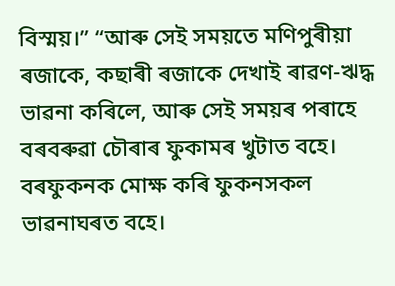বিস্ময়।” “আৰু সেই সময়তে মণিপুৰীয়া ৰজাকে, কছাৰী ৰজাকে দেখাই ৰাৱণ-ঋদ্ধ ভাৱনা কৰিলে, আৰু সেই সময়ৰ পৰাহে বৰবৰুৱা চৌৰাৰ ফুকামৰ খুটাত বহে। বৰফুকনক মোক্ষ কৰি ফুকনসকল ভাৱনাঘৰত বহে।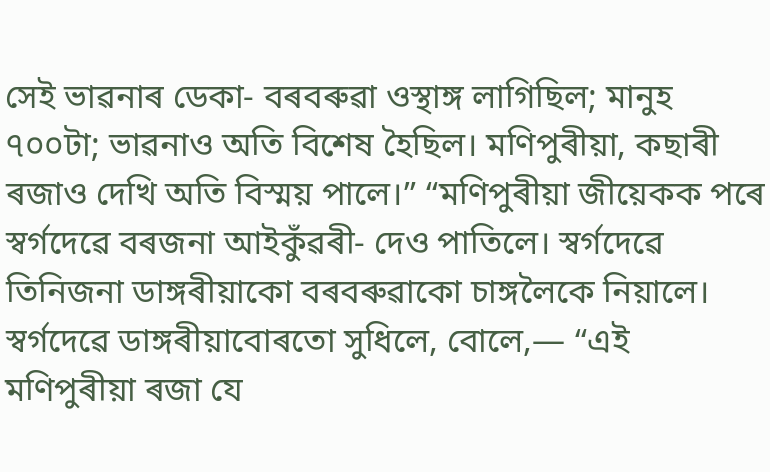সেই ভাৱনাৰ ডেকা- বৰবৰুৱা ওস্থাঙ্গ লাগিছিল; মানুহ ৭০০টা; ভাৱনাও অতি বিশেষ হৈছিল। মণিপুৰীয়া, কছাৰী ৰজাও দেখি অতি বিস্ময় পালে।” “মণিপুৰীয়া জীয়েকক পৰে স্বৰ্গদেৱে বৰজনা আইকুঁৱৰী- দেও পাতিলে। স্বৰ্গদেৱে তিনিজনা ডাঙ্গৰীয়াকো বৰবৰুৱাকো চাঙ্গলৈকে নিয়ালে। স্বৰ্গদেৱে ডাঙ্গৰীয়াবোৰতো সুধিলে, বোলে,— “এই মণিপুৰীয়া ৰজা যে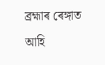ব্ৰহ্মাৰ ৰেঙ্গাত আহি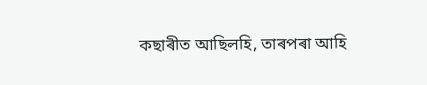কছাৰীত আছিলহি, তাৰপৰা আহি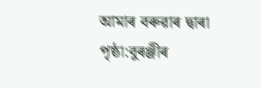আমাৰ বৰুৱাৰ দ্বাৰা
পৃষ্ঠা:বুৰঞ্জীৰ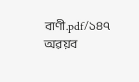বাণী.pdf/১৪৭
অৱয়ব